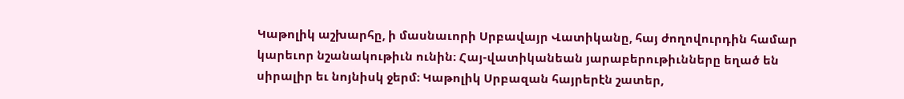Կաթոլիկ աշխարհը, ի մասնաւորի Սրբավայր Վատիկանը, հայ ժողովուրդին համար կարեւոր նշանակութիւն ունին։ Հայ-վատիկանեան յարաբերութիւնները եղած են սիրալիր եւ նոյնիսկ ջերմ։ Կաթոլիկ Սրբազան հայրերէն շատեր,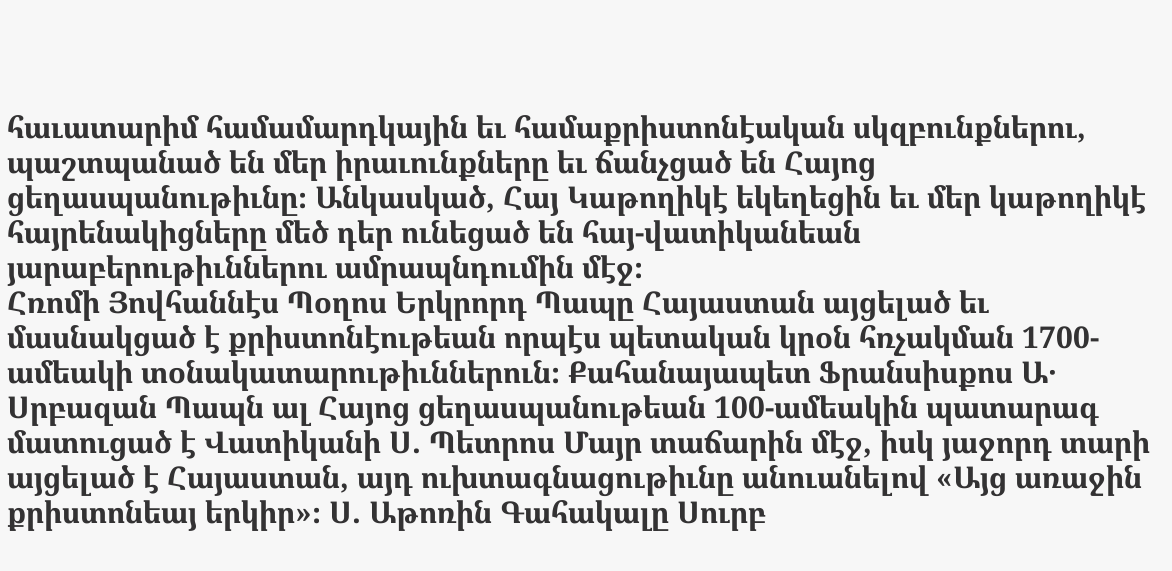հաւատարիմ համամարդկային եւ համաքրիստոնէական սկզբունքներու, պաշտպանած են մեր իրաւունքները եւ ճանչցած են Հայոց ցեղասպանութիւնը։ Անկասկած, Հայ Կաթողիկէ եկեղեցին եւ մեր կաթողիկէ հայրենակիցները մեծ դեր ունեցած են հայ-վատիկանեան յարաբերութիւններու ամրապնդումին մէջ։
Հռոմի Յովհաննէս Պօղոս Երկրորդ Պապը Հայաստան այցելած եւ մասնակցած է քրիստոնէութեան որպէս պետական կրօն հռչակման 1700-ամեակի տօնակատարութիւններուն։ Քահանայապետ Ֆրանսիսքոս Ա․ Սրբազան Պապն ալ Հայոց ցեղասպանութեան 100-ամեակին պատարագ մատուցած է Վատիկանի Ս. Պետրոս Մայր տաճարին մէջ, իսկ յաջորդ տարի այցելած է Հայաստան, այդ ուխտագնացութիւնը անուանելով «Այց առաջին քրիստոնեայ երկիր»։ Ս. Աթոռին Գահակալը Սուրբ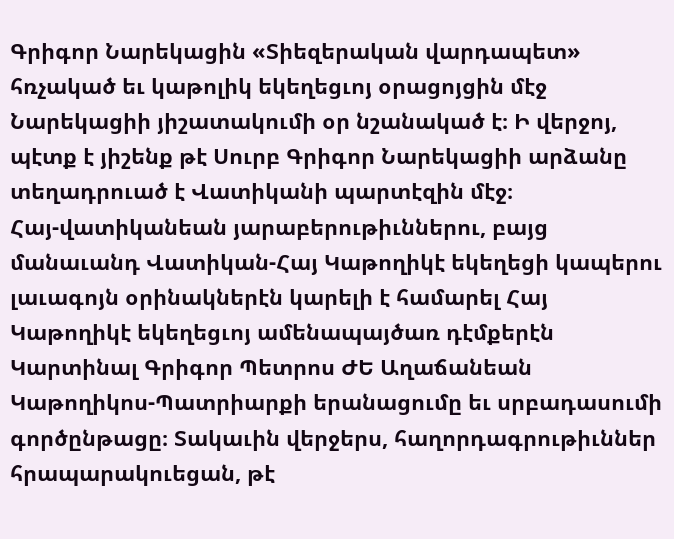Գրիգոր Նարեկացին «Տիեզերական վարդապետ» հռչակած եւ կաթոլիկ եկեղեցւոյ օրացոյցին մէջ Նարեկացիի յիշատակումի օր նշանակած է։ Ի վերջոյ, պէտք է յիշենք թէ Սուրբ Գրիգոր Նարեկացիի արձանը տեղադրուած է Վատիկանի պարտէզին մէջ։
Հայ-վատիկանեան յարաբերութիւններու, բայց մանաւանդ Վատիկան-Հայ Կաթողիկէ եկեղեցի կապերու լաւագոյն օրինակներէն կարելի է համարել Հայ Կաթողիկէ եկեղեցւոյ ամենապայծառ դէմքերէն Կարտինալ Գրիգոր Պետրոս ԺԵ Աղաճանեան Կաթողիկոս-Պատրիարքի երանացումը եւ սրբադասումի գործընթացը։ Տակաւին վերջերս, հաղորդագրութիւններ հրապարակուեցան, թէ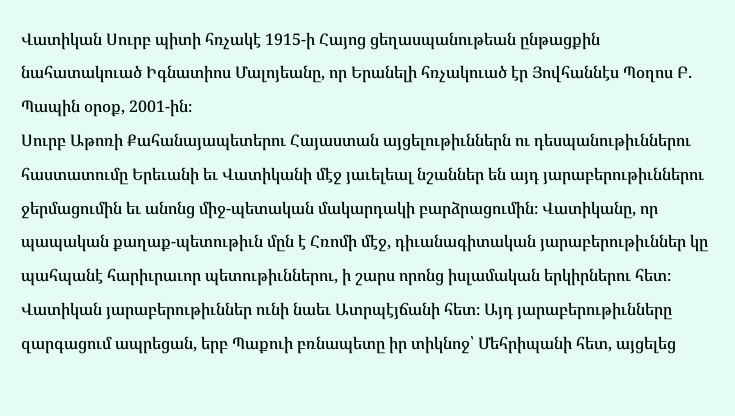Վատիկան Սուրբ պիտի հռչակէ 1915-ի Հայոց ցեղասպանութեան ընթացքին նահատակուած Իգնատիոս Մալոյեանը, որ Երանելի հռչակուած էր Յովհաննէս Պօղոս Բ. Պապին օրօք, 2001-ին։
Սուրբ Աթոռի Քահանայապետերու Հայաստան այցելութիւններն ու դեսպանութիւններու հաստատումը Երեւանի եւ Վատիկանի մէջ յաւելեալ նշաններ են այդ յարաբերութիւններու ջերմացումին եւ անոնց միջ-պետական մակարդակի բարձրացումին։ Վատիկանը, որ պապական քաղաք-պետութիւն մըն է Հռոմի մէջ, դիւանագիտական յարաբերութիւններ կը պահպանէ հարիւրաւոր պետութիւններու, ի շարս որոնց իսլամական երկիրներու հետ։
Վատիկան յարաբերութիւններ ունի նաեւ Ատրպէյճանի հետ։ Այդ յարաբերութիւնները զարգացում ապրեցան, երբ Պաքուի բռնապետը իր տիկնոջ՝ Մեհրիպանի հետ, այցելեց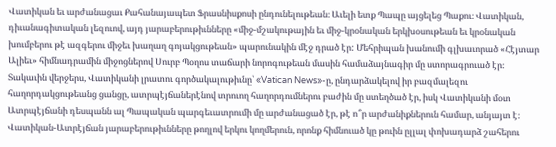Վատիկան եւ արժանացաւ Քահանայապետ Ֆրասնիսքոսի ընդունելութեան։ Աւելի ետք Պապը այցելեց Պաքու։ Վատիկան, դիւանագիտական լեզուով, այդ յարաբերութիւնները «միջ-մշակութային եւ միջ-կրօնական երկխօսութեան եւ կրօնական խումբերու թէ ազգերու միջեւ խաղաղ գոյակցութեան» պարունակին մէջ դրած էր: Մեհրիպան խանումի գլխաւորած «Հէյտար Ալիեւ» հիմնադրամին միջոցներով Սուրբ Պօղոս տաճարի նորոգութեան մասին համաձայնագիր մը ստորագրուած էր։ Տակաւին վերջերս, Վատիկանի լրատու գործակալութիւնը՝ «Vatican News»-ը, ընդարձակելով իր բազմալեզու հաղորդակցութեանց ցանցը, ատրպէյճաներէնով տրուող հաղորդումներու բաժին մը ստեղծած էր, իսկ Վատիկանի մօտ Ատրպէյճանի դեսպանն ալ Պապական պարգեւատրումի մը արժանացած էր, թէ ո՞ր արժանիքներուն համար, անյայտ է։
Վատիկան-Ատրէյճան յարաբերութիւնները թողլով երկու կողմերուն, որոնք հիմնուած կը թուին ըլլալ փոխադարձ շահերու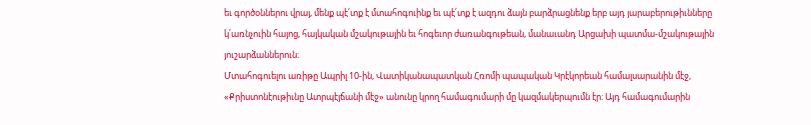եւ գործօններու վրայ, մենք պէ՛տք է մտահոգուինք եւ պէ՛տք է ազդու ձայն բարձրացնենք երբ այդ յարաբերութիւնները կ՛առնչուին հայոց, հայկական մշակութային եւ հոգեւոր ժառանգութեան, մանաւանդ Արցախի պատմա-մշակութային յուշարձաններուն։
Մտահոգուելու առիթը Ապրիլ 10-ին, Վատիկանապատկան Հռոմի պապական Կրէկորեան համալսարանին մէջ, «Քրիստոնէութիւնը Ատրպէյճանի մէջ» անունը կրող համագումարի մը կազմակերպումն էր։ Այդ համագումարին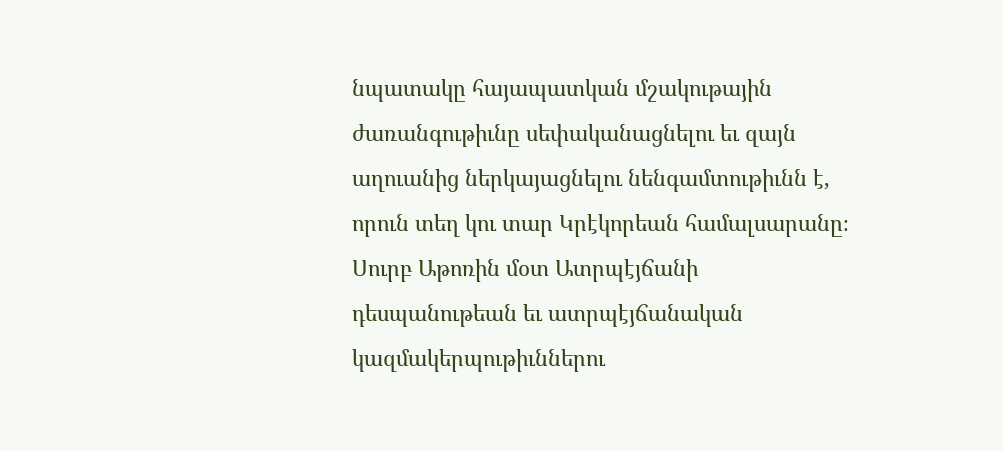նպատակը հայապատկան մշակութային ժառանգութիւնը սեփականացնելու եւ զայն աղուանից ներկայացնելու նենգամտութիւնն է, որուն տեղ կու տար Կրէկորեան համալսարանը։
Սուրբ Աթոռին մօտ Ատրպէյճանի դեսպանութեան եւ ատրպէյճանական կազմակերպութիւններու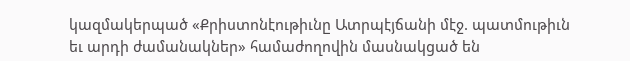կազմակերպած «Քրիստոնէութիւնը Ատրպէյճանի մէջ. պատմութիւն եւ արդի ժամանակներ» համաժողովին մասնակցած են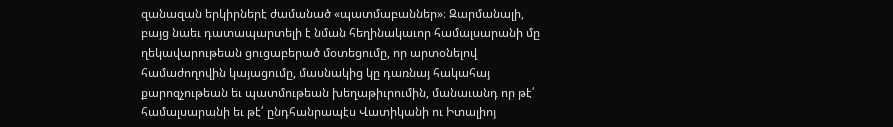զանազան երկիրներէ ժամանած «պատմաբաններ»։ Զարմանալի, բայց նաեւ դատապարտելի է նման հեղինակաւոր համալսարանի մը ղեկավարութեան ցուցաբերած մօտեցումը, որ արտօնելով համաժողովին կայացումը, մասնակից կը դառնայ հակահայ քարոզչութեան եւ պատմութեան խեղաթիւրումին, մանաւանդ որ թէ՛ համալսարանի եւ թէ՛ ընդհանրապէս Վատիկանի ու Իտալիոյ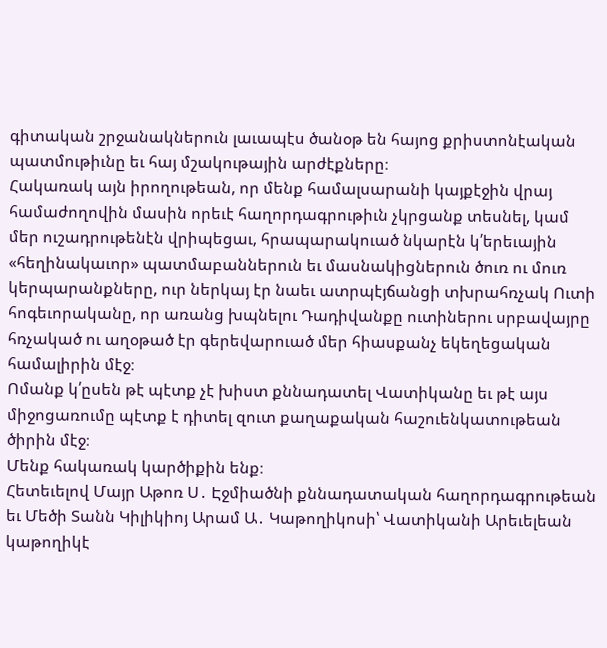գիտական շրջանակներուն լաւապէս ծանօթ են հայոց քրիստոնէական պատմութիւնը եւ հայ մշակութային արժէքները։
Հակառակ այն իրողութեան, որ մենք համալսարանի կայքէջին վրայ համաժողովին մասին որեւէ հաղորդագրութիւն չկրցանք տեսնել, կամ մեր ուշադրութենէն վրիպեցաւ, հրապարակուած նկարէն կ՛երեւային «հեղինակաւոր» պատմաբաններուն եւ մասնակիցներուն ծուռ ու մուռ կերպարանքները, ուր ներկայ էր նաեւ ատրպէյճանցի տխրահռչակ Ուտի հոգեւորականը, որ առանց խպնելու Դադիվանքը ուտիներու սրբավայրը հռչակած ու աղօթած էր գերեվարուած մեր հիասքանչ եկեղեցական համալիրին մէջ։
Ոմանք կ՛ըսեն թէ պէտք չէ խիստ քննադատել Վատիկանը եւ թէ այս միջոցառումը պէտք է դիտել զուտ քաղաքական հաշուենկատութեան ծիրին մէջ։
Մենք հակառակ կարծիքին ենք։
Հետեւելով Մայր Աթոռ Ս․ Էջմիածնի քննադատական հաղորդագրութեան եւ Մեծի Տանն Կիլիկիոյ Արամ Ա․ Կաթողիկոսի՝ Վատիկանի Արեւելեան կաթողիկէ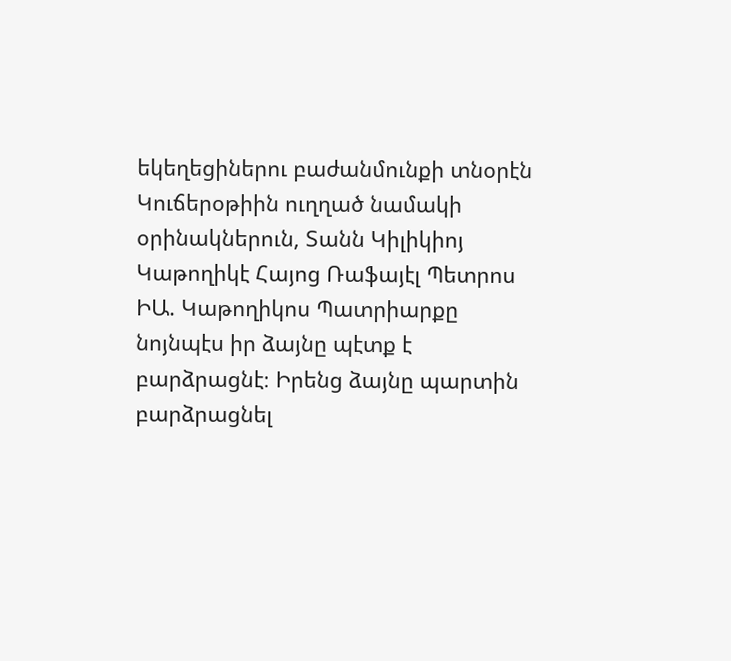եկեղեցիներու բաժանմունքի տնօրէն Կուճերօթիին ուղղած նամակի օրինակներուն, Տանն Կիլիկիոյ Կաթողիկէ Հայոց Ռաֆայէլ Պետրոս ԻԱ. Կաթողիկոս Պատրիարքը նոյնպէս իր ձայնը պէտք է բարձրացնէ։ Իրենց ձայնը պարտին բարձրացնել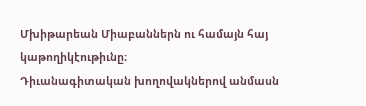Մխիթարեան Միաբաններն ու համայն հայ կաթողիկէութիւնը։
Դիւանագիտական խողովակներով անմասն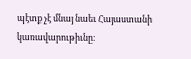պէտք չէ մնայ նաեւ Հայաստանի կառավարութիւնը։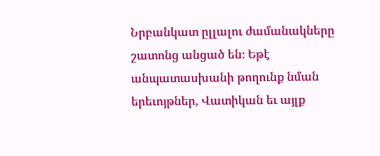Նրբանկատ ըլլալու ժամանակները շատոնց անցած են։ Եթէ անպատասխանի թողունք նման երեւոյթներ, Վատիկան եւ այլք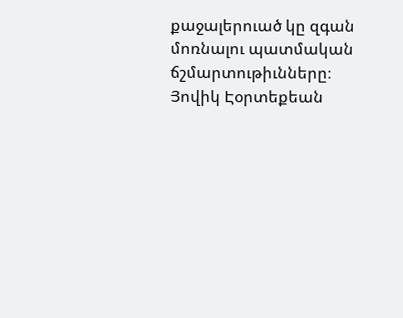քաջալերուած կը զգան մոռնալու պատմական ճշմարտութիւնները։
Յովիկ Էօրտեքեան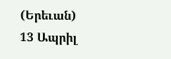(Երեւան)
13 Ապրիլ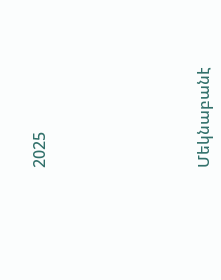2025







Մեկնաբանէ